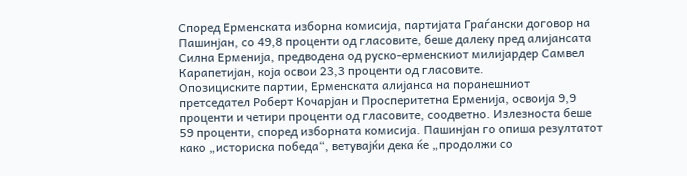Според Ерменската изборна комисија, партијата Граѓански договор на Пашинјан, со 49,8 проценти од гласовите, беше далеку пред алијансата Силна Ерменија, предводена од руско-ерменскиот милијардер Самвел Карапетијан, која освои 23,3 проценти од гласовите.
Опозициските партии, Ерменската алијанса на поранешниот претседател Роберт Кочарјан и Просперитетна Ерменија, освоија 9,9 проценти и четири проценти од гласовите, соодветно. Излезноста беше 59 проценти, според изборната комисија. Пашинјан го опиша резултатот како „историска победа“, ветувајќи дека ќе „продолжи со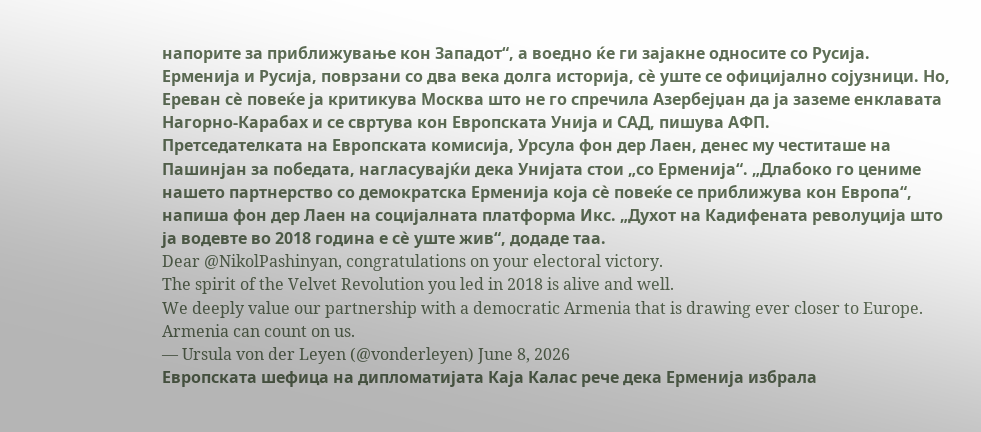напорите за приближување кон Западот“, а воедно ќе ги зајакне односите со Русија.
Ерменија и Русија, поврзани со два века долга историја, сè уште се официјално сојузници. Но, Ереван сè повеќе ја критикува Москва што не го спречила Азербејџан да ја заземе енклавата Нагорно-Карабах и се свртува кон Европската Унија и САД, пишува АФП.
Претседателката на Европската комисија, Урсула фон дер Лаен, денес му честиташе на Пашинјан за победата, нагласувајќи дека Унијата стои „со Ерменија“. „Длабоко го цениме нашето партнерство со демократска Ерменија која сè повеќе се приближува кон Европа“, напиша фон дер Лаен на социјалната платформа Икс. „Духот на Кадифената револуција што ја водевте во 2018 година е сè уште жив“, додаде таа.
Dear @NikolPashinyan, congratulations on your electoral victory.
The spirit of the Velvet Revolution you led in 2018 is alive and well.
We deeply value our partnership with a democratic Armenia that is drawing ever closer to Europe.
Armenia can count on us.
— Ursula von der Leyen (@vonderleyen) June 8, 2026
Европската шефица на дипломатијата Каја Калас рече дека Ерменија избрала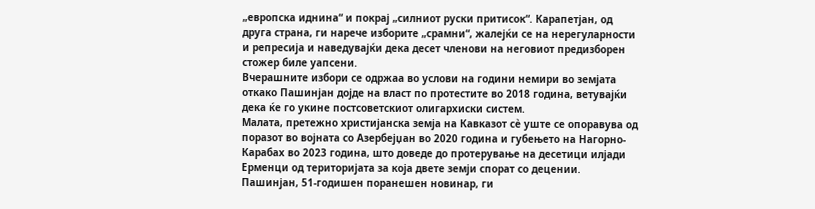„европска иднина“ и покрај „силниот руски притисок“. Карапетјан, од друга страна, ги нарече изборите „срамни“, жалејќи се на нерегуларности и репресија и наведувајќи дека десет членови на неговиот предизборен стожер биле уапсени.
Вчерашните избори се одржаа во услови на години немири во земјата откако Пашинјан дојде на власт по протестите во 2018 година, ветувајќи дека ќе го укине постсоветскиот олигархиски систем.
Малата, претежно христијанска земја на Кавказот сè уште се опоравува од поразот во војната со Азербејџан во 2020 година и губењето на Нагорно-Карабах во 2023 година, што доведе до протерување на десетици илјади Ерменци од територијата за која двете земји спорат со децении.
Пашинјан, 51-годишен поранешен новинар, ги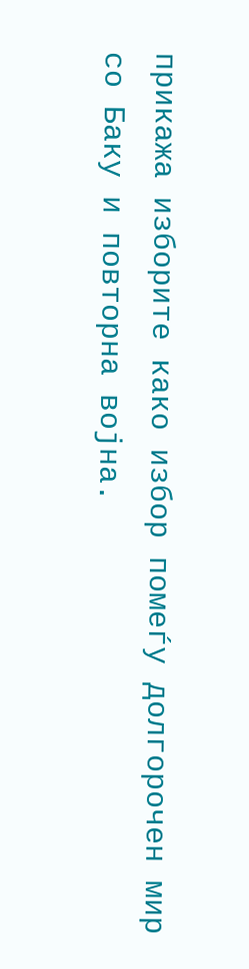прикажа изборите како избор помеѓу долгорочен мир со Баку и повторна војна.